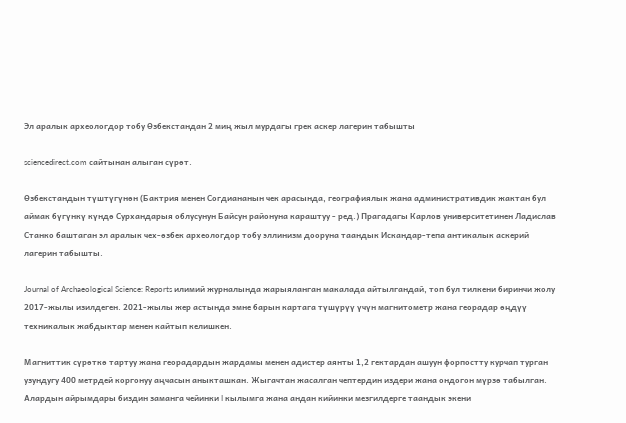Эл аралык археологдор тобу Өзбекстандан 2 миң жыл мурдагы грек аскер лагерин табышты

sciencedirect.com сайтынан алыган сүрөт.

Өзбекстандын түштүгүнөн (Бактрия менен Согдиананын чек арасында, географиялык жана административдик жактан бул аймак бүгүнкү күндө Сурхандарыя облусунун Байсун районуна караштуу - ред.) Прагадагы Карлов университетинен Ладислав Станко баштаган эл аралык чех-өзбек археологдор тобу эллинизм дооруна таандык Искандар-тепа антикалык аскерий лагерин табышты.

Journal of Archaeological Science: Reports илимий журналында жарыяланган макалада айтылгандай, топ бул тилкени биринчи жолу 2017-жылы изилдеген. 2021-жылы жер астында эмне барын картага түшүрүү үчүн магнитометр жана георадар өңдүү техникалык жабдыктар менен кайтып келишкен.

Магниттик сүрөткө тартуу жана георадардын жардамы менен адистер аянты 1,2 гектардан ашуун форпостту курчап турган узундугу 400 метрдей коргонуу аңчасын аныкташкан. Жыгачтан жасалган чептердин издери жана ондогон мүрзө табылган. Алардын айрымдары биздин заманга чейинки I кылымга жана андан кийинки мезгилдерге таандык экени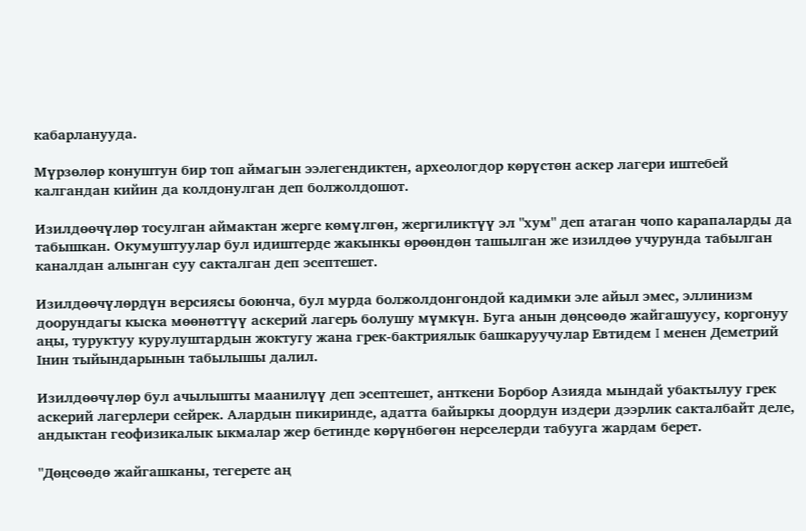кабарланууда.

Мүрзөлөр конуштун бир топ аймагын ээлегендиктен, археологдор көрүстөн аскер лагери иштебей калгандан кийин да колдонулган деп болжолдошот.

Изилдөөчүлөр тосулган аймактан жерге көмүлгөн, жергиликтүү эл "хум" деп атаган чопо карапаларды да табышкан. Окумуштуулар бул идиштерде жакынкы өрөөндөн ташылган же изилдөө учурунда табылган каналдан алынган суу сакталган деп эсептешет.

Изилдөөчүлөрдүн версиясы боюнча, бул мурда болжолдонгондой кадимки эле айыл эмес, эллинизм доорундагы кыска мөөнөттүү аскерий лагерь болушу мүмкүн. Буга анын дөңсөөдө жайгашуусу, коргонуу аңы, туруктуу курулуштардын жоктугу жана грек-бактриялык башкаруучулар Евтидем I менен Деметрий Iнин тыйындарынын табылышы далил.

Изилдөөчүлөр бул ачылышты маанилүү деп эсептешет, анткени Борбор Азияда мындай убактылуу грек аскерий лагерлери сейрек. Алардын пикиринде, адатта байыркы доордун издери дээрлик сакталбайт деле, андыктан геофизикалык ыкмалар жер бетинде көрүнбөгөн нерселерди табууга жардам берет.

"Дөңсөөдө жайгашканы, тегерете аң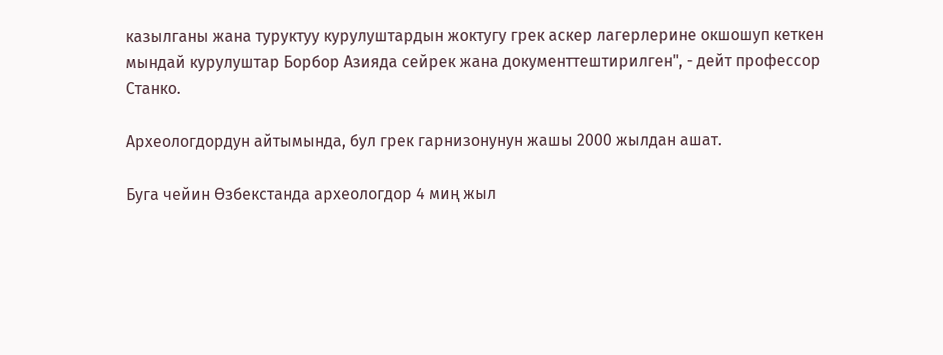казылганы жана туруктуу курулуштардын жоктугу грек аскер лагерлерине окшошуп кеткен мындай курулуштар Борбор Азияда сейрек жана документтештирилген", - дейт профессор Станко.

Археологдордун айтымында, бул грек гарнизонунун жашы 2000 жылдан ашат.

Буга чейин Өзбекстанда археологдор 4 миң жыл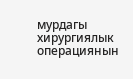мурдагы хирургиялык операциянын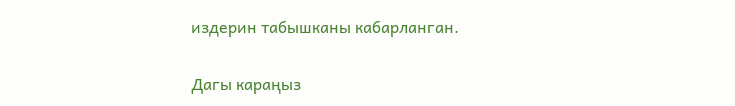издерин табышканы кабарланган.

Дагы караңыз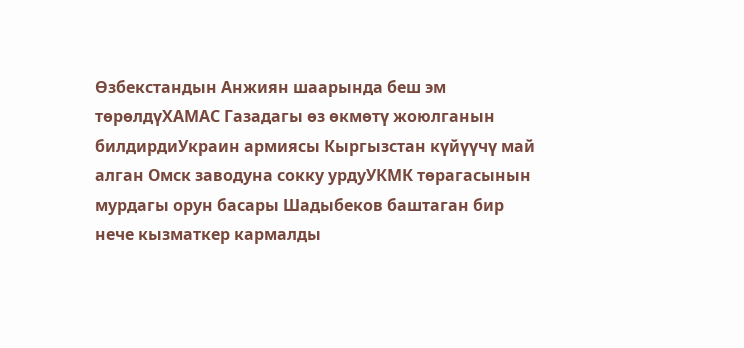Өзбекстандын Анжиян шаарында беш эм төрөлдүХАМАС Газадагы өз өкмөтү жоюлганын билдирдиУкраин армиясы Кыргызстан күйүүчү май алган Омск заводуна сокку урдуУКМК төрагасынын мурдагы орун басары Шадыбеков баштаган бир нече кызматкер кармалды